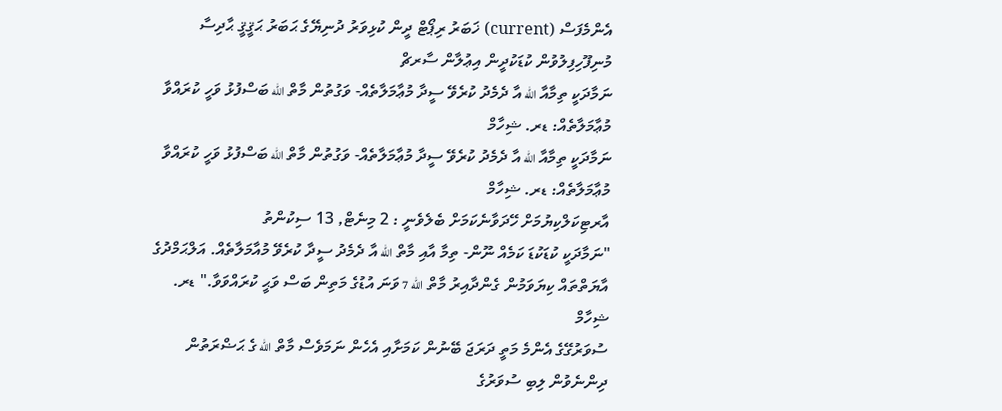އެންމެފަސް (current) ޚަބަރު ރިޕޯޓް ދީން ކުޅިވަރު ދުނިޔޭގެ ޙަބަރު ޙަޤީޤީ ޙާދިސާ މުނިފޫހިފިލުވުން ކުޑަކުދީން އިޢުލާން ސާރޗް
ނަމާދަކީ ތިމާއާ الله އާ ދެމެދު ކުރެވޭ ސީދާ މުޢާމަލާތެއް- ވަގުތުން މާތް الله ބަސްފުޅު ވަހީ ކުރައްވާ މުޢާމަލާތެއް: ޑރ. ޝިހާމް
ނަމާދަކީ ތިމާއާ الله އާ ދެމެދު ކުރެވޭ ސީދާ މުޢާމަލާތެއް- ވަގުތުން މާތް الله ބަސްފުޅު ވަހީ ކުރައްވާ މުޢާމަލާތެއް: ޑރ. ޝިހާމް
އާރޓިކަލްކިޔުމަށް ހޭދަވާނެކަމަށް ބެލެވެނީ : 2 މިނެޓް, 13 ސިކުންތު
"ނަމާދަކީ ކުޑަކުޑަ ކަމެއް ނޫން- ތިމާ އާއި މާތް الله އާ ދެމެދު ސީދާ ކުރެވޭ މުއާމަލާތެއް. އަލްޙަމްދުގެ އާޔަތްތައް ކިޔަވަމުން ގެންދާއިރު މާތް الله 7 ވަނަ އުޑުގެ މަތިން ބަސް ވަޙީ ކުރައްވަވާ." ޑރ. ޝިހާމް
ސުވަރުގޭގެ އެންމެ މަތީ ދަރަޖަ ބޭނުން ކަމަށާއި އެހެން ނަމަވެސް މާތް الله ގެ ޙަޟްރަތުން ދިންނެވުން ލިބި ސުވަރުގެ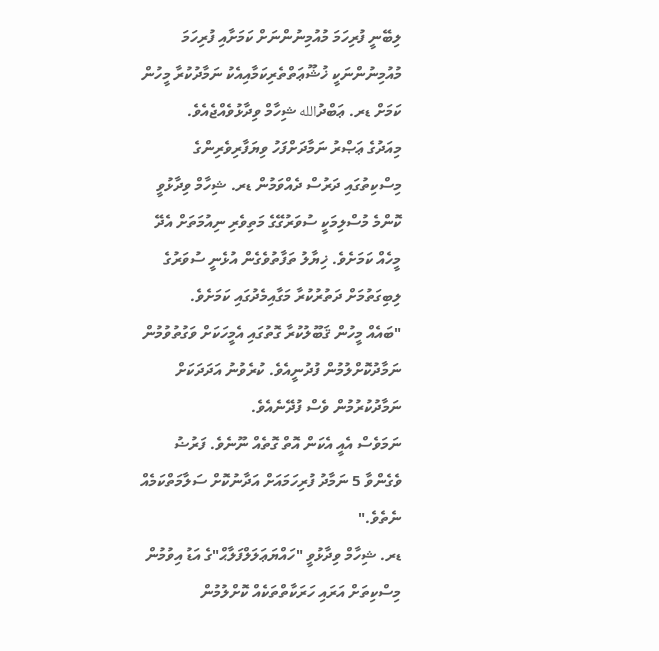ލިބޭނީ ފުރިހަމަ މުއުމިނުންނަށް ކަމަށާއި ފުރިހަމަ މުއުމިނުންނަކީ ޚުޝޫޢަތްތެރިކަމާއިއެކު ނަމާދުކުރާ މީހުން ކަމަށް ޑރ. ޢަބްދުالله ޝިހާމް ވިދާޅުވެއްޖެއެވެ.
މިއަދުގެ ޢަޞްރު ނަމާދަށްފަހު ވިޔަފާރިވެރިންގެ މިސްކިތުގައި ދަރުސް ދެއްވަމުން ޑރ. ޝިހާމް ވިދާޅުވީ ކޮންމެ މުސްލިމަކީ ސުވަރުގޭގެ މަތިވެރި ނިއުމަތަށް އެދޭ މީހެއް ކަމަށެވެ. ޚިޔާލު ތަފާތުވެގެން އުޅެނީ ސުވަރުގެ ލިބިގަތުމަށް ދަތުރުކުރާ މަގާއިމެދުގައި ކަމަށެވެ.
"ބައެއް މީހުން ޤަބޫލުކުރާ ގޮތުގައި އެމީހަކަށް ވަގުތުވުމުން ނަމާދުކޮށްލުމުން ފުދުނީއެވެ. ކުރެވުނު އަދަދަކަށް ނަމާދުކުރުމުން ވެސް ފުދޭނެއެވެ.
ނަމަވެސް އެއީ އެކަން އޮތް ގޮތެއް ނޫނެވެ. ފަރުޟު ވެގެންވާ 5 ނަމާދު ފުރިހަމައަށް އަދާނުކޮށް ސަލާމަތްކަމެއް ނެތެވެ."
ޑރ. ޝިހާމް ވިދާޅުވީ "ހައްޔަޢަލަލްފަލާޙް"ގެ އަޑު އިވުމުން މިސްކިތަށް އަރައި ހަރަކާތްތަކެއް ކޮށްލުމުން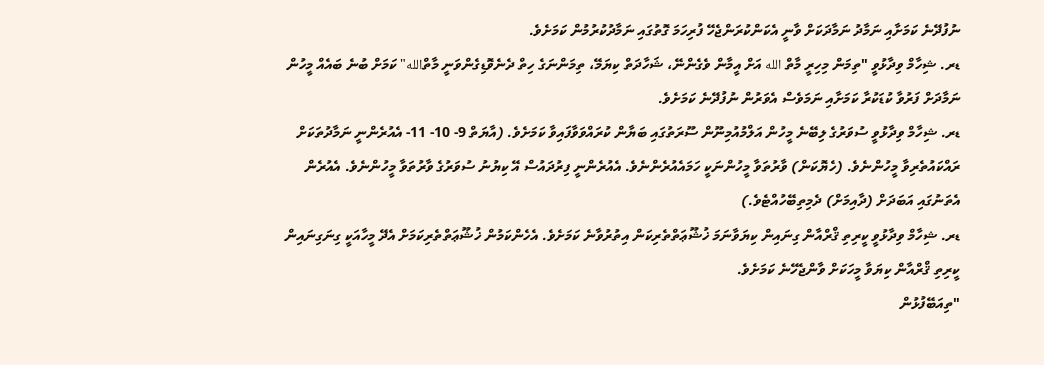ނުފުދޭނެ ކަމަށާއި ނަމާދު ނަމާދަކަށް ވާނީ އެކަންކުރަންޖެހޭ ފުރިހަމަ ގޮތުގައި ނަމާދުކުރުމުން ކަމަށެވެ.
ޑރ. ޝިހާމް ވިދާޅުވީ "ތިމަން މިހިރީ މާތް الله އަށް އީމާން ވެގެންނޭ، ޝަހާދަތް ކިޔަމޭ، ތިމަންނަގެ ހިތް ދެނެވޮޑިގެންވަނީ މާތްالله" ކަމަށް ބުނެ ބައެއް މީހުން ނަމާދަށް ފަރުވާ ކުޑަކުރާ ކަމަށާއި ނަމަވެސް އެވަރުން ނުފުދޭނެ ކަމަށެވެ.
ޑރ. ޝިހާމް ވިދާޅުވީ ސުވަރުގެ ލިބޭނެ މީހުން އަލްމުއުމިނޫން ސޫރަތުގައި ބަޔާން ކުރައްވަވާފައިވާ ކަމަށެވެ. (އާޔަތް 9- 10- 11- އެއުރެންނީ ނަމާދުތަކަށް ރައްކައުތެރިވާ މީހުންނެވެ. (ހެޔޮކަން) ވާރުތަވާ މީހުންނަކީ ހަމައެއުރެންނެވެ. އެއުރެންނީ ފިރުދައުސް އޭ ކިޔުނު ސުވަރުގެ ވާރުތަވާ މީހުންނެވެ. އެއުރެން އެތަނުގައި އަބަދަށް (ދާއިމަށް) ދެމިތިބޭހުއްޓެވެ.)
ޑރ. ޝިހާމް ވިދާޅުވީ ކީރިތި ޤްރްއާން ގިނައިން ކިޔަވާނަމަ ޚުޝޫޢަތްތެރިކަން އިތުރުވާނެ ކަމަށެވެ. އެހެންކަމުން ޚުޝޫޢަތްތެރިކަމަށް އެދޭ މީހާއަކީ ގިނަގިނައިން ކީރިތި ޤްރްއާން ކިޔަވާ މީހަކަށް ވާންޖެހޭނެ ކަމަށެވެ.
"ތިއަބޭފުޅުން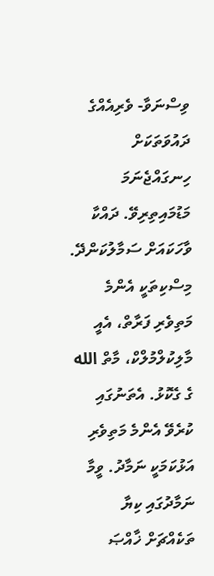ވިސްނަވާ- ވެރިއެއްގެ ދައުވަތަކަށް ހިނގައްޖެނަމަ މަޑުމައިތިރިވޭ. ދައްކާ ވާހަކައަށް ސަމާލުކަންދޭ. މިސްކިތަކީ އެންމެ މަތިވެރި ފަރާތް، އެއީ މާލިކުލްމުލްކް، މާތް الله ގެ ގެކޮޅު. އެތަނުގައި ކުރެވޭ އެންމެ މަތިވެރި އަޅުކަމަކީ ނަމާދު. ވީމާ ނަމާދުގައި ކިޔާ ތަކެއްޗަށް ޚާއްޞަ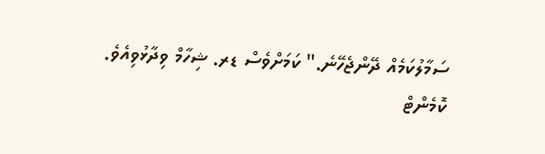ސަމާލުކަމެއް ދޭންޖެހޭނެ." ކަމަށްވެސް ޑރ. ޝިހާމް ވިދާޅުވިއެވެ.
ކޮމެންޓް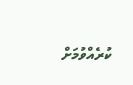ކުރެއްވުމަށް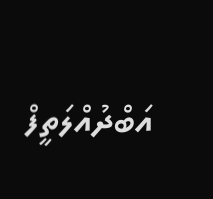އަބްދުއްލަތީފް